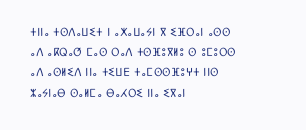ⵜⵏⵏⴰ ⵜⵙⴷⴰⵡⵉⵜ ⵏ ⴰⵅⴰⵡⴰⵢⵏ ⴳ ⵉⴼⵔⴰⵏ ⴰⵙⵙ ⴰⴷ ⴰⴽⵕⴰⵚ ⵎⴰⵙ ⵔⴰⴷ ⵜⵙⴼⵓⴳⵍⵓ ⵙ ⵓⵎⵓⵔⵙ ⴰⴷ ⴰⵙⵍⵉⴷ ⵏⵏⴰ ⵜⵉⵡⴹ ⵜⴰⵎⵙⵙⴼⵓⵖⵜ ⵏⵏⵙ ⵣⴰⵢⵏⴰⴱ ⵙⴰⵍⵎⴰ ⴱⴰⵃⵔⵉ ⵏⵏⴰ ⵉⴳⴰⵏ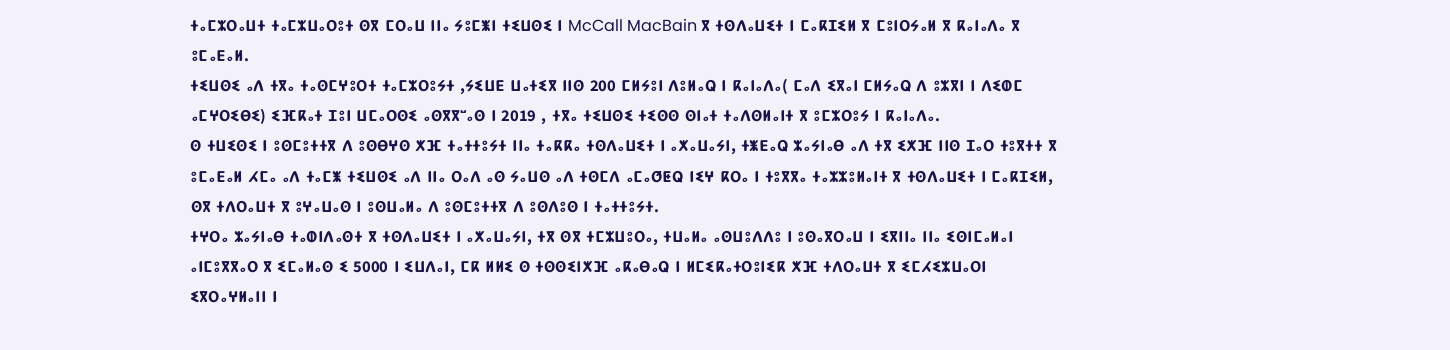ⵜⴰⵎⵣⵔⴰⵡⵜ ⵜⴰⵎⵣⵡⴰⵔⵓⵜ ⵙⴳ ⵎⵔⴰⵡ ⵏⵏⴰ ⵢⵓⵎⵥⵏ ⵜⵉⵡⵙⵉ ⵏ McCall MacBain ⴳ ⵜⵙⴷⴰⵡⵉⵜ ⵏ ⵎⴰⴽⵊⵉⵍ ⴳ ⵎⵓⵏⵔⵢⴰⵍ ⴳ ⴽⴰⵏⴰⴷⴰ ⴳ ⵓⵎⴰⴹⴰⵍ.
ⵜⵉⵡⵙⵉ ⴰⴷ ⵜⴳⴰ ⵜⴰⵙⵎⵖⵓⵔⵜ ⵜⴰⵎⵣⵔⵓⵢⵜ ,ⵢⵉⵡⴹ ⵡⴰⵜⵉⴳ ⵏⵏⵙ 200 ⵎⵍⵢⵓⵏ ⴷⵓⵍⴰⵕ ⵏ ⴽⴰⵏⴰⴷⴰ( ⵎⴰⴷ ⵉⴳⴰⵏ ⵎⵍⵢⴰⵕ ⴷ ⵓⵣⴳⵏ ⵏ ⴷⵉⵀⵎ ⴰⵎⵖⵔⵉⴱⵉ) ⵉⴼⴽⴰⵜ ⵊⵓⵏ ⵡⵎⴰⵔⵙⵉ ⴰⵙⴳⴳⵯⴰⵙ ⵏ 2019 , ⵜⴳⴰ ⵜⵉⵡⵙⵉ ⵜⵉⵙⵙ ⵙⵏⴰⵜ ⵜⴰⴷⵙⵍⴰⵏⵜ ⴳ ⵓⵎⵣⵔⵓⵢ ⵏ ⴽⴰⵏⴰⴷⴰ.
ⵙ ⵜⵡⵉⵙⵉ ⵏ ⵓⵙⵎⵓⵜⵜⴳ ⴷ ⵓⵙⴱⵖⵙ ⵅⴼ ⵜⴰⵜⵜⵓⵢⵜ ⵏⵏⴰ ⵜⴰⴽⴽⴰ ⵜⵙⴷⴰⵡⵉⵜ ⵏ ⴰⵅⴰⵡⴰⵢⵏ, ⵜⵥⴹⴰⵕ ⵣⴰⵢⵏⴰⴱ ⴰⴷ ⵜⴳ ⵉⵅⴼ ⵏⵏⵙ ⵊⴰⵔ ⵜⵓⴳⵜⵜ ⴳ ⵓⵎⴰⴹⴰⵍ ⵃⵎⴰ ⴰⴷ ⵜⴰⵎⵥ ⵜⵉⵡⵙⵉ ⴰⴷ ⵏⵏⴰ ⵔⴰⴷ ⴰⵙ ⵢⴰⵡⵙ ⴰⴷ ⵜⵙⵎⴷ ⴰⵎⴰⵚⵟⵕ ⵏⵉⵖ ⴽⵔⴰ ⵏ ⵜⵓⴳⴳⴰ ⵜⴰⵣⵣⵓⵍⴰⵏⵜ ⴳ ⵜⵙⴷⴰⵡⵉⵜ ⵏ ⵎⴰⴽⵊⵉⵍ, ⵙⴳ ⵜⴷⵔⴰⵡⵜ ⴳ ⵓⵖⴰⵡⴰⵙ ⵏ ⵓⵙⵡⴰⵍⴰ ⴷ ⵓⵙⵎⵓⵜⵜⴳ ⴷ ⵓⵙⴷⵓⵙ ⵏ ⵜⴰⵜⵜⵓⵢⵜ.
ⵜⵖⵔⴰ ⵣⴰⵢⵏⴰⴱ ⵜⴰⵀⵏⴷⴰⵙⵜ ⴳ ⵜⵙⴷⴰⵡⵉⵜ ⵏ ⴰⵅⴰⵡⴰⵢⵏ, ⵜⴳ ⵙⴳ ⵜⵎⵣⵡⵓⵔⴰ, ⵜⵡⴰⵍⴰ ⴰⵙⵡⵓⴷⴷⵓ ⵏ ⵓⵙⴰⴳⵔⴰⵡ ⵏ ⵉⴳⵏⵏⴰ ⵏⵏⴰ ⵉⵙⵏⵎⴰⵍⴰⵏ ⴰⵏⵎⵓⴳⴳⴰⵔ ⴳ ⵉⵎⴰⵍⴰⵙ ⵉ 5000 ⵏ ⵉⵡⴷⴰⵏ, ⵎⴽ ⵍⵍⵉ ⵙ ⵜⵙⵙⵉⵏⵅⴼ ⴰⴽⴰⴱⴰⵕ ⵏ ⵍⵎⵉⴽⴰⵜⵔⵓⵏⵉⴽ ⵅⴼ ⵜⴷⵔⴰⵡⵜ ⴳ ⵉⵎⵃⵉⵣⵡⴰⵔⵏ ⵉⴳⵔⴰⵖⵍⴰⵏⵏ ⵏ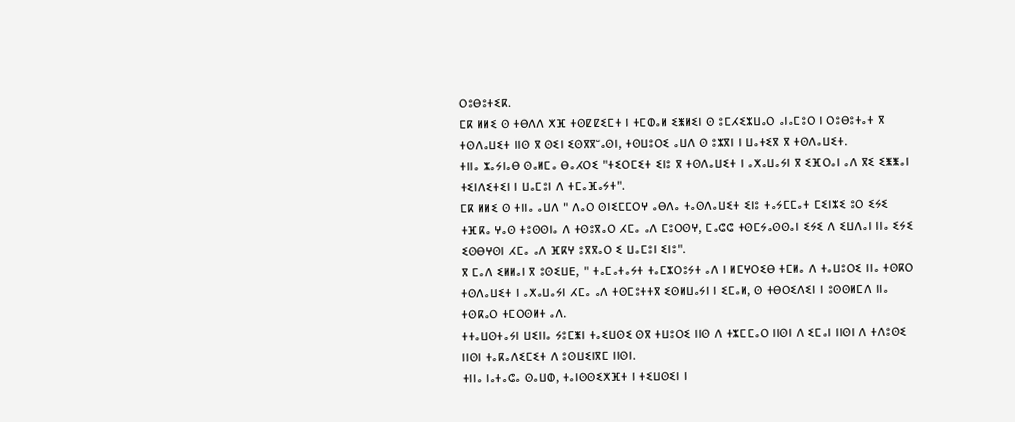ⵔⵓⴱⵓⵜⵉⴽ.
ⵎⴽ ⵍⵍⵉ ⵙ ⵜⴱⴷⴷ ⵅⴼ ⵜⵙⵇⵇⵉⵎⵜ ⵏ ⵜⵎⵀⴰⵍ ⵉⵥⵍⵉⵏ ⵙ ⵓⵎⵃⵉⵣⵡⴰⵔ ⴰⵏⴰⵎⵓⵔ ⵏ ⵔⵓⴱⵓⵜⴰⵜ ⴳ ⵜⵙⴷⴰⵡⵉⵜ ⵏⵏⵙ ⴳ ⵙⵉⵏ ⵉⵙⴳⴳⵯⴰⵙⵏ, ⵜⵙⵡⵓⵔⵉ ⴰⵡⴷ ⵙ ⵓⵣⴳⵏ ⵏ ⵡⴰⵜⵉⴳ ⴳ ⵜⵙⴷⴰⵡⵉⵜ.
ⵜⵏⵏⴰ ⵣⴰⵢⵏⴰⴱ ⵙⴰⵍⵎⴰ ⴱⴰⵃⵔⵉ "ⵜⵉⵔⵎⵉⵜ ⵉⵏⵓ ⴳ ⵜⵙⴷⴰⵡⵉⵜ ⵏ ⴰⵅⴰⵡⴰⵢⵏ ⴳ ⵉⴼⵔⴰⵏ ⴰⴷ ⴳⵉ ⵉⵥⵥⴰⵏ ⵜⵉⵏⴷⵉⵜⵉⵏ ⵏ ⵡⴰⵎⵓⵏ ⴷ ⵜⵎⴰⴼⴰⵢⵜ".
ⵎⴽ ⵍⵍⵉ ⵙ ⵜⵏⵏⴰ ⴰⵡⴷ " ⴷⴰⵔ ⵙⵏⵉⵎⵎⵔⵖ ⴰⴱⴷⴰ ⵜⴰⵙⴷⴰⵡⵉⵜ ⵉⵏⵓ ⵜⴰⵢⵎⵎⴰⵜ ⵎⵉⵏⵣⵉ ⵓⵔ ⵉⵢⵉ ⵜⴼⴽⴰ ⵖⴰⵙ ⵜⵓⵙⵙⵏⴰ ⴷ ⵜⵙⵓⴳⴰⵔ ⵃⵎⴰ ⴰⴷ ⵎⵓⵔⵙⵖ, ⵎⴰⵛⵛ ⵜⵙⵎⵢⴰⵙⵙⴰⵏ ⵉⵢⵉ ⴷ ⵉⵡⴷⴰⵏ ⵏⵏⴰ ⵉⵢⵉ ⵉⵙⴱⵖⵙⵏ ⵃⵎⴰ ⴰⴷ ⴼⴽⵖ ⵓⴳⴳⴰⵔ ⵉ ⵡⴰⵎⵓⵏ ⵉⵏⵓ".
ⴳ ⵎⴰⴷ ⵉⵍⵍⴰⵏ ⴳ ⵓⵙⵉⵡⴹ, " ⵜⴰⵎⴰⵜⴰⵢⵜ ⵜⴰⵎⵣⵔⵓⵢⵜ ⴰⴷ ⵏ ⵍⵎⵖⵔⵉⴱ ⵜⵎⵍⴰ ⴷ ⵜⴰⵡⵓⵔⵉ ⵏⵏⴰ ⵜⵙⴽⵔ ⵜⵙⴷⴰⵡⵉⵜ ⵏ ⴰⵅⴰⵡⴰⵢⵏ ⵃⵎⴰ ⴰⴷ ⵜⵙⵎⵓⵜⵜⴳ ⵉⵙⵍⵡⴰⵢⵏ ⵏ ⵉⵎⴰⵍ, ⵙ ⵜⴱⵔⵉⴷⵉⵏ ⵏ ⵓⵙⵙⵍⵎⴷ ⵏⵏⴰ ⵜⵙⴽⴰⵔ ⵜⵎⵔⵙⵍⵜ ⴰⴷ.
ⵜⵜⴰⵡⵙⵜⴰⵢⵏ ⵡⵉⵏⵏⴰ ⵢⵓⵎⵥⵏ ⵜⴰⵉⵡⵙⵉ ⵙⴳ ⵜⵡⵓⵔⵉ ⵏⵏⵙ ⴷ ⵜⵣⵎⵎⴰⵔ ⵏⵏⵙⵏ ⴷ ⵉⵎⴰⵏ ⵏⵏⵙⵏ ⴷ ⵜⴷⵓⵙⵉ ⵏⵏⵙⵏ ⵜⴰⴽⴰⴷⵉⵎⵉⵜ ⴷ ⵓⵙⵡⵉⵏⴳⵎ ⵏⵏⵙⵏ.
ⵜⵏⵏⴰ ⵏⴰⵜⴰⵛⴰ ⵙⴰⵡⵀ, ⵜⴰⵏⵙⵙⵉⵅⴼⵜ ⵏ ⵜⵉⵡⵙⵉⵏ ⵏ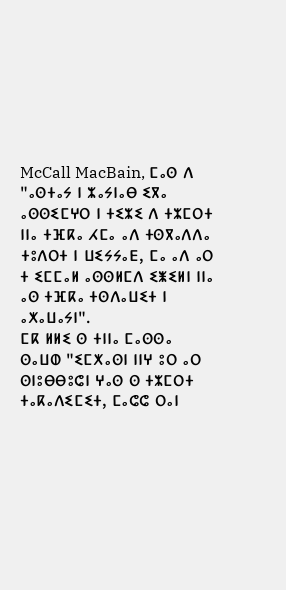McCall MacBain, ⵎⴰⵙ ⴷ "ⴰⵙⵜⴰⵢ ⵏ ⵣⴰⵢⵏⴰⴱ ⵉⴳⴰ ⴰⵙⵙⵉⵎⵖⵔ ⵏ ⵜⵉⵣⵉ ⴷ ⵜⵣⵎⵔⵜ ⵏⵏⴰ ⵜⴼⴽⴰ ⵃⵎⴰ ⴰⴷ ⵜⵙⴳⴰⴷⴷⴰ ⵜⵓⴷⵔⵜ ⵏ ⵡⵉⵢⵢⴰⴹ, ⵎⴰ ⴰⴷ ⴰⵔ ⵜ ⵉⵎⵎⴰⵍ ⴰⵙⵙⵍⵎⴷ ⵉⵥⵉⵍⵏ ⵏⵏⴰ ⴰⵙ ⵜⴼⴽⴰ ⵜⵙⴷⴰⵡⵉⵜ ⵏ ⴰⵅⴰⵡⴰⵢⵏ".
ⵎⴽ ⵍⵍⵉ ⵙ ⵜⵏⵏⴰ ⵎⴰⵙⵙⴰ ⵙⴰⵡⵀ "ⵉⵎⵅⴰⵙⵏ ⵏⵏⵖ ⵓⵔ ⴰⵔ ⵙⵏⵓⴱⴱⵓⵛⵏ ⵖⴰⵙ ⵙ ⵜⵣⵎⵔⵜ ⵜⴰⴽⴰⴷⵉⵎⵉⵜ, ⵎⴰⵛⵛ ⵔⴰⵏ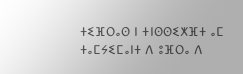ⵜⵉⴼⵔⴰⵙ ⵏ ⵜⵏⵙⵙⵉⵅⴼⵜ ⴰⵎ ⵜⴰⵎⵢⵉⵎⴰⵏⵜ ⴷ ⵓⴼⵔⴰ ⴷ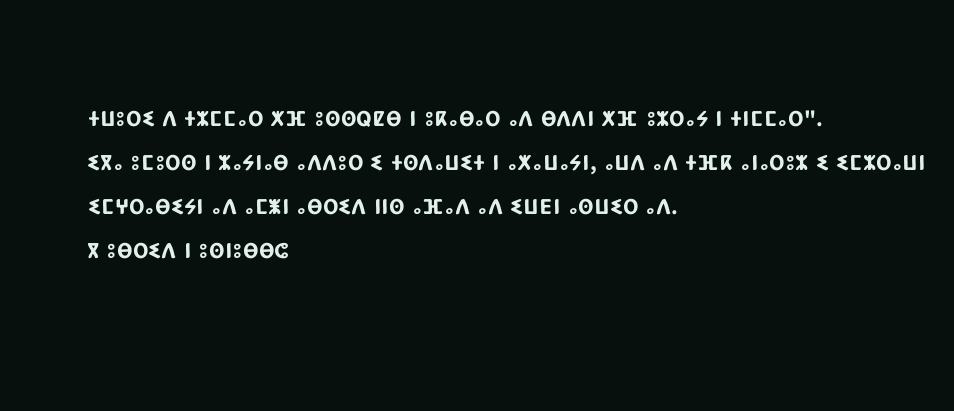ⵜⵡⵓⵔⵉ ⴷ ⵜⵣⵎⵎⴰⵔ ⵅⴼ ⵓⵙⵙⵕⵇⴱ ⵏ ⵓⴽⴰⴱⴰⵔ ⴰⴷ ⴱⴷⴷⵏ ⵅⴼ ⵓⵣⵔⴰⵢ ⵏ ⵜⵏⵎⵎⴰⵔ".
ⵉⴳⴰ ⵓⵎⵓⵔⵙ ⵏ ⵣⴰⵢⵏⴰⴱ ⴰⴷⴷⵓⵔ ⵉ ⵜⵙⴷⴰⵡⵉⵜ ⵏ ⴰⵅⴰⵡⴰⵢⵏ, ⴰⵡⴷ ⴰⴷ ⵜⴼⴽ ⴰⵏⴰⵔⵓⵣ ⵉ ⵉⵎⵣⵔⴰⵡⵏ ⵉⵎⵖⵔⴰⴱⵉⵢⵏ ⴰⴷ ⴰⵎⵥⵏ ⴰⴱⵔⵉⴷ ⵏⵏⵙ ⴰⴼⴰⴷ ⴰⴷ ⵉⵡⴹⵏ ⴰⵙⵡⵉⵔ ⴰⴷ.
ⴳ ⵓⴱⵔⵉⴷ ⵏ ⵓⵙⵏⵓⴱⴱⵛ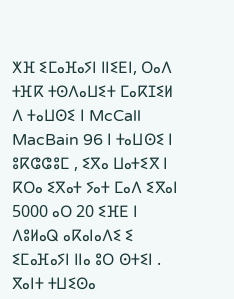ⵅⴼ ⵉⵎⴰⴼⴰⵢⵏ ⵏⵏⵉⴹⵏ, ⵔⴰⴷ ⵜⴼⴽ ⵜⵙⴷⴰⵡⵉⵜ ⵎⴰⴽⵊⵉⵍ ⴷ ⵜⴰⵡⵙⵉ ⵏ McCall MacBain 96 ⵏ ⵜⴰⵡⵙⵉ ⵏ ⵓⴽⵛⵛⵓⵎ , ⵉⴳⴰ ⵡⴰⵜⵉⴳ ⵏ ⴽⵔⴰ ⵉⴳⴰⵜ ⵢⴰⵜ ⵎⴰⴷ ⵉⴳⴰⵏ 5000 ⴰⵔ 20 ⵉⴼⴹ ⵏ ⴷⵓⵍⴰⵕ ⴰⴽⴰⵏⴰⴷⵉ ⵉ ⵉⵎⴰⴼⴰⵢⵏ ⵏⵏⴰ ⵓⵔ ⵙⵜⵉⵏ .
ⴳⴰⵏⵜ ⵜⵡⵉⵙⴰ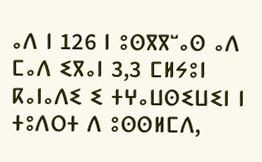ⴰⴷ ⵏ 126 ⵏ ⵓⵙⴳⴳⵯⴰⵙ ⴰⴷ ⵎⴰⴷ ⵉⴳⴰⵏ 3,3 ⵎⵍⵢⵓⵏ ⴽⴰⵏⴰⴷⵉ ⵉ ⵜⵖⴰⵡⵙⵉⵡⵉⵏ ⵏ ⵜⵓⴷⵔⵜ ⴷ ⵓⵙⵙⵍⵎⴷ,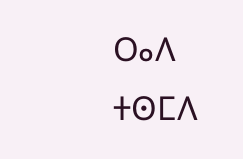ⵔⴰⴷ ⵜⵙⵎⴷ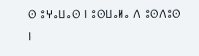ⵙ ⵓⵖⴰⵡⴰⵙ ⵏ ⵓⵙⵡⴰⵍⴰ ⴷ ⵓⵙⴷⵓⵙ ⵏ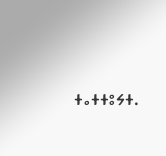ⵜⴰⵜⵜⵓⵢⵜ.